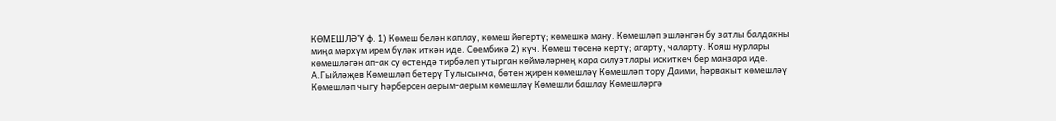КӨМЕШЛӘ’Ү ф. 1) Көмеш белән каплау, көмеш йөгертү; көмешкә ману. Көмешләп эшләнгән бу затлы балдакны миңа мәрхүм ирем бүләк иткән иде. Сөембикә 2) күч. Көмеш төсенә кертү; агарту, чаларту. Кояш нурлары көмешләгән ап-ак су өстендә тирбәлеп утырган көймәләрнең кара силуэтлары искиткеч бер манзара иде. А.Гыйләҗев Көмешләп бетерү Тулысынча, бөтен җирен көмешләү Көмешләп тору Даими, һәрвакыт көмешләү Көмешләп чыгу Һәрберсен аерым-аерым көмешләү Көмешли башлау Көмешләргә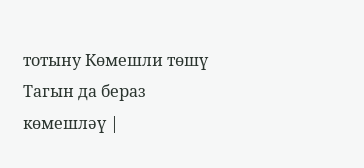тотыну Көмешли төшү Тагын да бераз көмешләү |